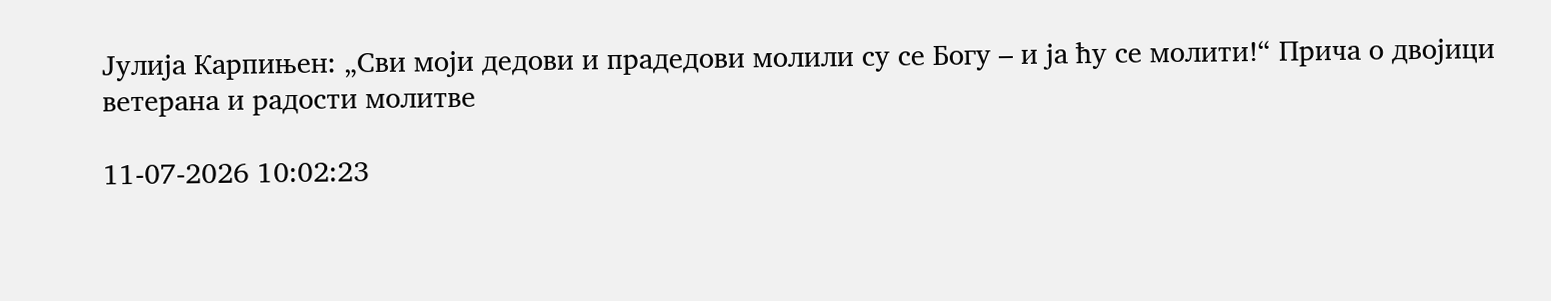Јулија Карпињен: „Сви моји дедови и прадедови молили су се Богу – и ја ћу се молити!“ Прича о двојици ветерана и радости молитве

11-07-2026 10:02:23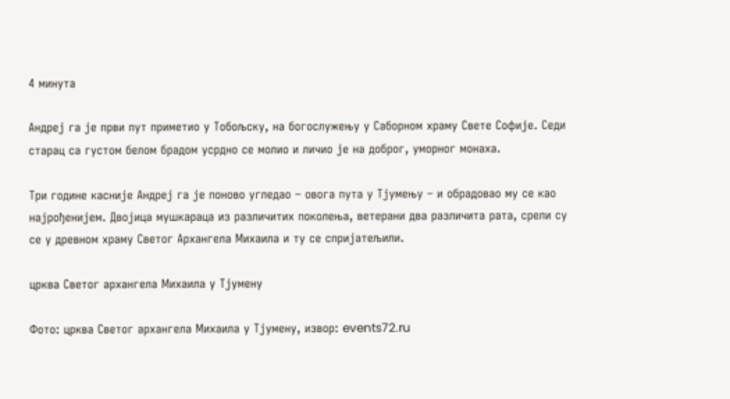4 минута

Андреј га је први пут приметио у Тобољску, на богослужењу у Саборном храму Свете Софије. Седи старац са густом белом брадом усрдно се молио и личио је на доброг, уморног монаха.

Три године касније Андреј га је поново угледао – овога пута у Тјумењу – и обрадовао му се као најрођенијем. Двојица мушкараца из различитих поколења, ветерани два различита рата, срели су се у древном храму Светог Архангела Михаила и ту се спријатељили.

црква Светог архангела Михаила у Тјумену

Фото: црква Светог архангела Михаила у Тјумену, извор: events72.ru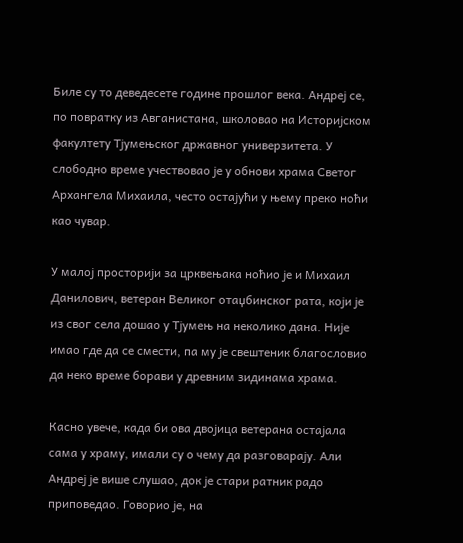Биле су то деведесете године прошлог века. Андреј се, по повратку из Авганистана, школовао на Историјском факултету Тјумењског државног универзитета. У слободно време учествовао је у обнови храма Светог Архангела Михаила, често остајући у њему преко ноћи као чувар.

У малој просторији за црквењака ноћио је и Михаил Данилович, ветеран Великог отаџбинског рата, који је из свог села дошао у Тјумењ на неколико дана. Није имао где да се смести, па му је свештеник благословио да неко време борави у древним зидинама храма.

Касно увече, када би ова двојица ветерана остајала сама у храму, имали су о чему да разговарају. Али Андреј је више слушао, док је стари ратник радо приповедао. Говорио је, на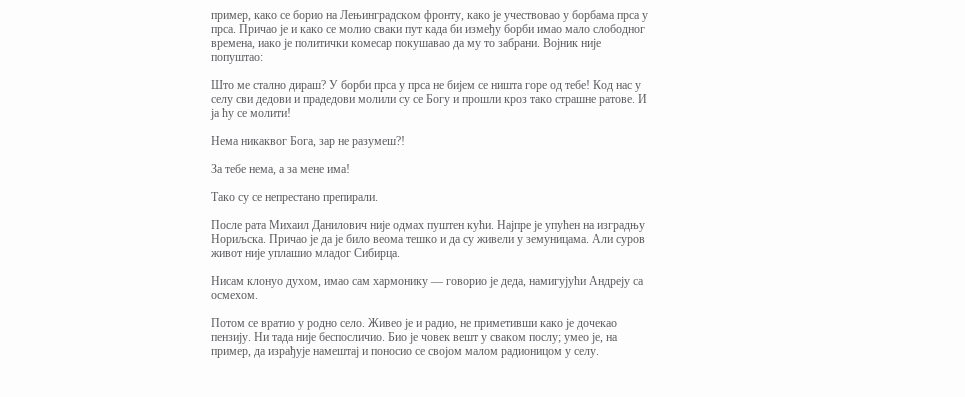пример, како се борио на Лењинградском фронту, како је учествовао у борбама прса у прса. Причао је и како се молио сваки пут када би између борби имао мало слободног времена, иако је политички комесар покушавао да му то забрани. Војник није попуштао:

Што ме стално дираш? У борби прса у прса не бијем се ништа горе од тебе! Код нас у селу сви дедови и прадедови молили су се Богу и прошли кроз тако страшне ратове. И ја ћу се молити!

Нема никаквог Бога, зар не разумеш?!

За тебе нема, а за мене има!

Тако су се непрестано препирали.

После рата Михаил Данилович није одмах пуштен кући. Најпре је упућен на изградњу Нориљска. Причао је да је било веома тешко и да су живели у земуницама. Али суров живот није уплашио младог Сибирца.

Нисам клонуо духом, имао сам хармонику — говорио је деда, намигујући Андреју са осмехом.

Потом се вратио у родно село. Живео је и радио, не приметивши како је дочекао пензију. Ни тада није беспосличио. Био је човек вешт у сваком послу; умео је, на пример, да израђује намештај и поносио се својом малом радионицом у селу.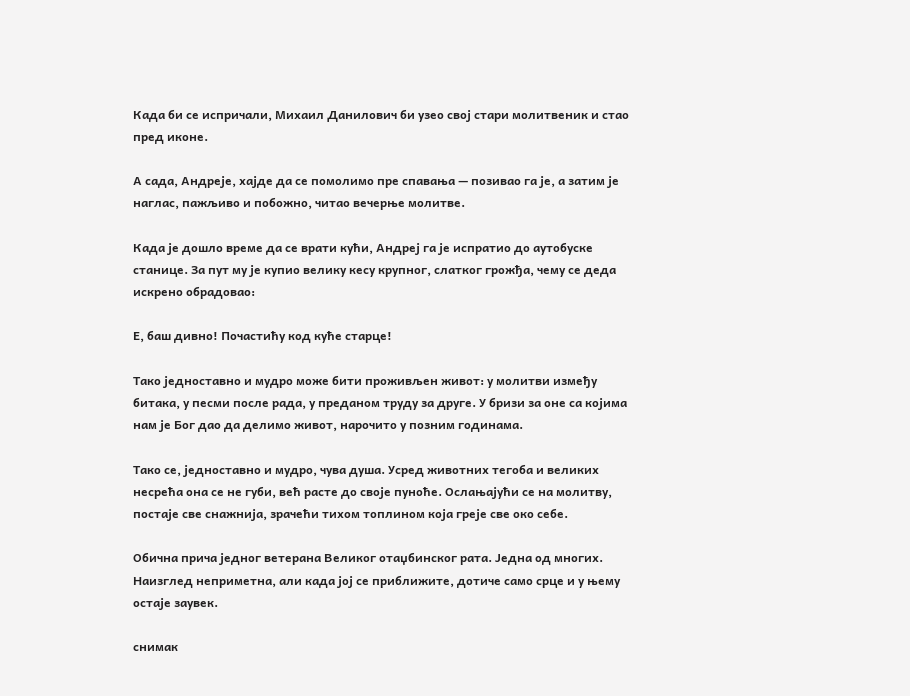Када би се испричали, Михаил Данилович би узео свој стари молитвеник и стао пред иконе.

А сада, Андреје, хајде да се помолимо пре спавања — позивао га је, а затим је наглас, пажљиво и побожно, читао вечерње молитве.

Када је дошло време да се врати кући, Андреј га је испратио до аутобуске станице. За пут му је купио велику кесу крупног, слатког грожђа, чему се деда искрено обрадовао:

Е, баш дивно! Почастићу код куће старце!

Тако једноставно и мудро може бити проживљен живот: у молитви између битака, у песми после рада, у преданом труду за друге. У бризи за оне са којима нам је Бог дао да делимо живот, нарочито у позним годинама.

Тако се, једноставно и мудро, чува душа. Усред животних тегоба и великих несрећа она се не губи, већ расте до своје пуноће. Ослањајући се на молитву, постаје све снажнија, зрачећи тихом топлином која греје све око себе.

Обична прича једног ветерана Великог отаџбинског рата. Једна од многих. Наизглед неприметна, али када јој се приближите, дотиче само срце и у њему остаје заувек.

снимак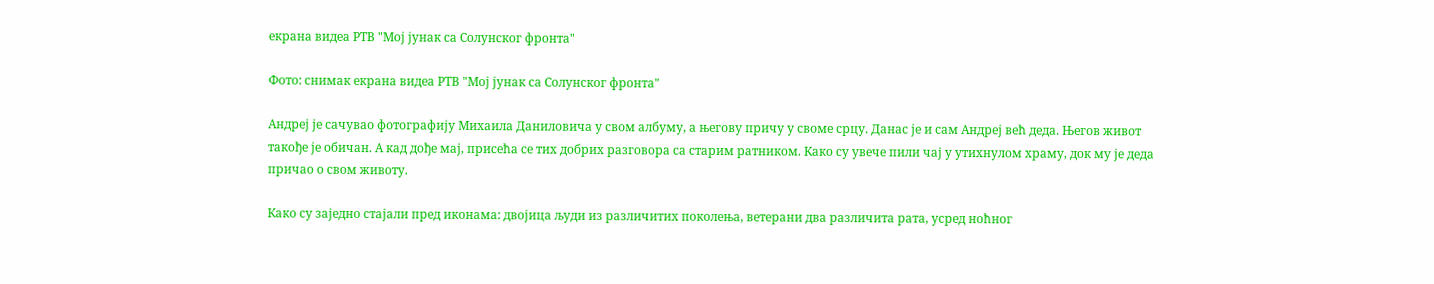екрана видеа РТВ "Мој јунак са Солунског фронта"

Фото: снимак екрана видеа РТВ "Мој јунак са Солунског фронта"

Андреј је сачувао фотографију Михаила Даниловича у свом албуму, а његову причу у своме срцу. Данас је и сам Андреј већ деда. Његов живот такође је обичан. А кад дође мај, присећа се тих добрих разговора са старим ратником. Како су увече пили чај у утихнулом храму, док му је деда причао о свом животу.

Како су заједно стајали пред иконама: двојица људи из различитих поколења, ветерани два различита рата, усред ноћног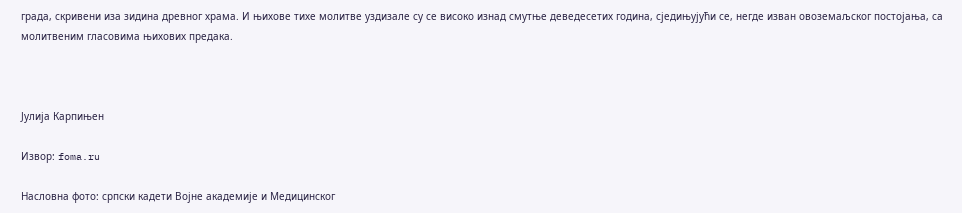града, скривени иза зидина древног храма. И њихове тихе молитве уздизале су се високо изнад смутње деведесетих година, сједињујући се, негде изван овоземаљског постојања, са молитвеним гласовима њихових предака.



Јулија Карпињен

Извор: foma.ru

Насловна фото: српски кадети Војне aкадемије и Медицинског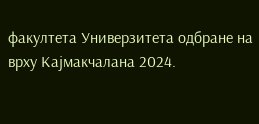факултета Универзитета одбране на врху Кајмакчалана 2024.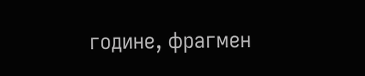године, фрагмен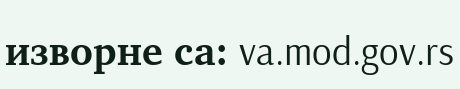изворне са: va.mod.gov.rs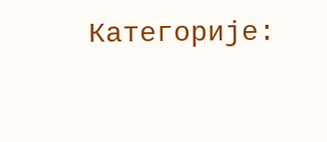Категорије: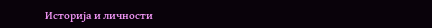Историја и личности